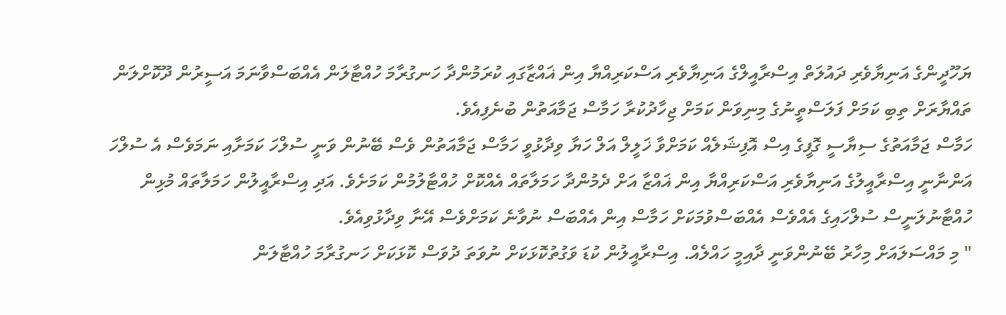ޔަހޫދީންގެ އަނިޔާވެރި ދައުލަތް އިސްރާއީލްގެ އަނިޔާވެރި އަސްކަރިއްޔާ އިން ޣައްޒާގައި ކުރަމުންދާ ހަނގުރާމަ ހުއްޓާލަން އެއްބަސްވާނަމަ އަސީރުން ދޫކޮށްލަން ތައްޔާރަށް ތިބި ކަމަށް ފަލަސްތީނުގެ މިނިވަން ކަމަށް ޖިހާދުކުރާ ހަމާސް ޖަމާއަތުން ބުނެފިއެވެ.
ހަމާސް ޖަމާއަތުގެ ސިޔާސީ ގޮފީގެ އިސް އޮފިޝަލެއް ކަމަށްވާ ޚަލީލް އަލް ހަޔާ ވިދާޅުވީ ހަމާސް ޖަމާއަތުން ވެސް ބޭނުން ވަނީ ސުލްހަ ކަމަށާއި ނަމަވެސް އެ ސުލްހަ އަންނާނީ އިސްރާއީލުގެ އަނިޔާވެރި އަސްކަރިއްޔާ އިން ޣައްޒާ އަށް ދެމުންދާ ހަމަލާތައް އެއްކޮށް ހުއްޓާލުމުން ކަމަށެވެ. އަދި އިސްރާއީލުން ހަމަލާތައް މުޅިން ހުއްޓާނުލަނީސް ސުލްހައިގެ އެއްވެސް އެއްބަސްވުމަކަށް ހަމާސް އިން އެއްބަސް ނުވާނެ ކަމަށްވެސް އޭނާ ވިދާޅުވިއެވެ.
" މި މައްސަލައަށް މިހާރު ބޭނުންވަނީ ދާއިމީ ހައްލެއް. އިސްރާއީލުން ކުޑަ ވަގުތުކޮޅަކަށް ނުވަތަ ދުވަސް ކޮޅަކަށް ހަނގުރާމަ ހުއްޓާލަން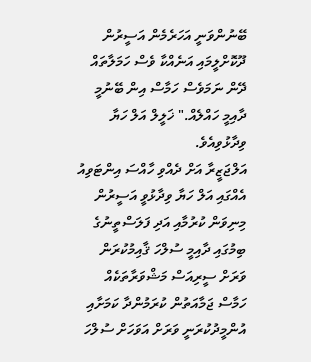ބޭނުންވަނީ އަހަރެމެން އަސީރުން ދޫކޮށްލީމައި އަނެއްކާ ވެސް ހަމަލާތައް ދޭން ނަމަވެސް ހަމާސް އިން ބޭނުމީ ދާއިމީ ހައްލެއް." ޚަލީލް އަލް ހަޔާ ވިދާޅުވިއެވެ.
އަލްޖަޒީރާ އަށް ދެއްވި ހާއްސަ އިންޓަވިއު އެއްގައި އަލް ހަޔާ ވިދާޅުވީ އަސީރުން މިނިވަން ކުރުމާއި އަދި ފަލަސްތީނުގެ ބިމުގައި ދާއިމީ ސުލްހަ ޤާއިމުކުރަން ވަރަށް ސީރިއަސް މަޝްވަރާތަކެއް ހަމާސް ޖަމާއަތުން ކުރަމުންދާ ކަމަށާއި އުންމީދުކުރަނީ ވަރަށް އަވަހަށް ސުލްހަ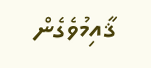ޤާއިމުވެގެން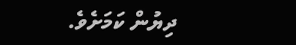ދިޔުން ކަމަށެވެ.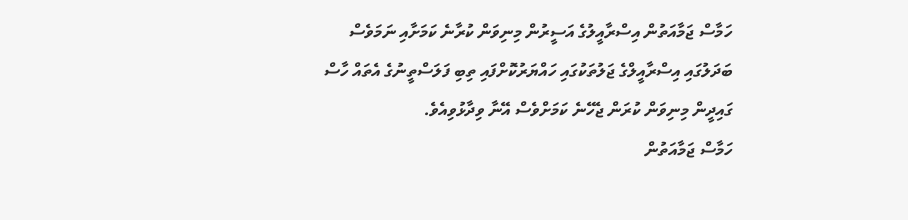ހަމާސް ޖަމާއަތުން އިސްރާއީލުގެ އަސީރުން މިނިވަން ކުރާނެ ކަމަށާއި ނަމަވެސް ބަދަލުގައި އިސްރާއީލްގެ ޖަލުތަކުގައި ހައްޔަރުކޮށްފައި ތިބި ފަލަސްތީނުގެ އެތައް ހާސް ގައިދީން މިނިވަން ކުރަން ޖެހޭނެ ކަމަށްވެސް އޭނާ ވިދާޅުވިއެވެ.
ހަމާސް ޖަމާއަތުން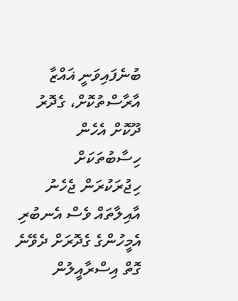ބުނެފައިވަނީ ޣައްޒާ އާރާސްތުކޮށް، ގެދޮރު ދޫކޮށް އެހެން ހިސާބުތަކަށް ހިޖުރަކުރަން ޖެހެނު އާއިލާތައް ވެސް އެނބުރި އެމީހުންގެ ގެދޮރަށް ދެވޭނެ ގޮތް އިސްރާއީލުން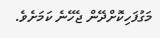މަގުފަހިކޮށްދޭން ޖެހޭނެ ކަމަށެވެ.